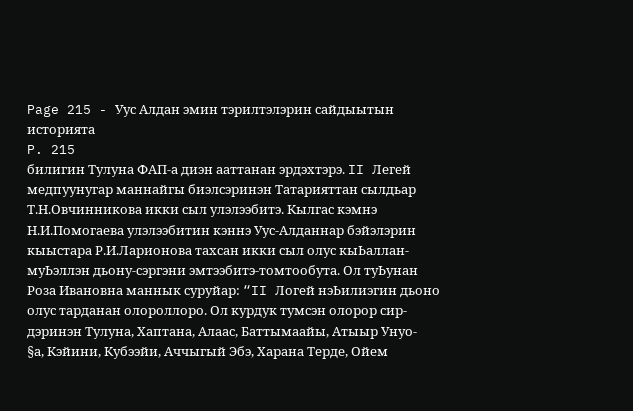Page 215 - Уус Алдан эмин тэрилтэлэрин сайдыытын историята
P. 215
билигин Тулуна ФАП-а диэн ааттанан эрдэхтэрэ. II Легей
медпуунугар маннайгы биэлсэринэн Татарияттан сылдьар
Т.Н.Овчинникова икки сыл улэлээбитэ. Кылгас кэмнэ
Н.И.Помогаева улэлээбитин кэннэ Уус-Алданнар бэйэлэрин
кыыстара Р.И.Ларионова тахсан икки сыл олус кыЬаллан-
муЬэллэн дьону-сэргэни эмтээбитэ-томтообута. Ол туЬунан
Роза Ивановна маннык суруйар: “II Логей нэЬилиэгин дьоно
олус тарданан олороллоро. Ол курдук тумсэн олорор сир-
дэринэн Тулуна, Хаптана, Алаас, Баттымаайы, Атыыр Унуо-
§а, Кэйини, Кубээйи, Аччыгый Эбэ, Харана Терде, Ойем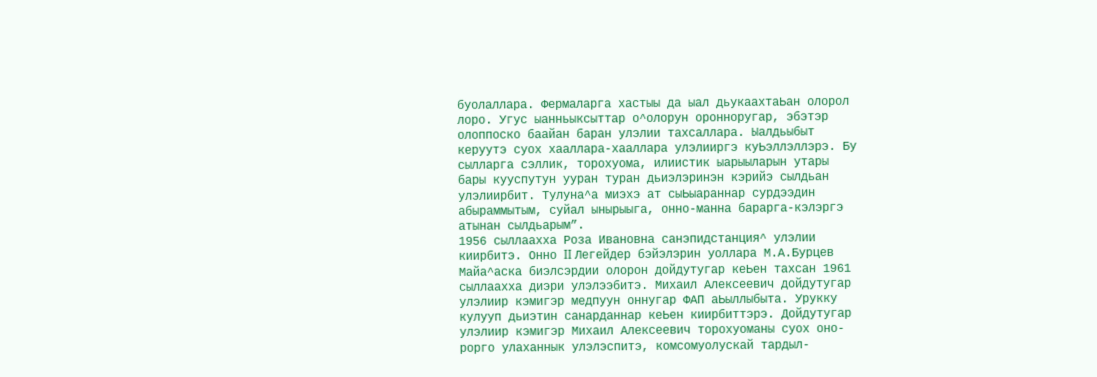буолаллара. Фермаларга хастыы да ыал дьукаахтаЬан олорол
лоро. Угус ыанньыксыттар о^олорун оронноругар, эбэтэр
олоппоско баайан баран улэлии тахсаллара. Ыалдьыбыт
керуутэ суох хааллара-хааллара улэлииргэ куЬэллэллэрэ. Бу
сылларга сэллик, торохуома, илиистик ыарыыларын утары
бары кууспутун ууран туран дьиэлэринэн кэрийэ сылдьан
улэлиирбит. Тулуна^а миэхэ ат сыЬыараннар сурдээдин
абыраммытым, суйал ынырыыга, онно-манна барарга-кэлэргэ
атынан сылдьарым”.
1956 сыллаахха Роза Ивановна санэпидстанция^ улэлии
киирбитэ. Онно II Легейдер бэйэлэрин уоллара М.А.Бурцев
Майа^аска биэлсэрдии олорон дойдутугар кеЬен тахсан 1961
сыллаахха диэри улэлээбитэ. Михаил Алексеевич дойдутугар
улэлиир кэмигэр медпуун оннугар ФАП аЬыллыбыта. Урукку
кулууп дьиэтин санарданнар кеЬен киирбиттэрэ. Дойдутугар
улэлиир кэмигэр Михаил Алексеевич торохуоманы суох оно-
рорго улаханнык улэлэспитэ, комсомуолускай тардыл-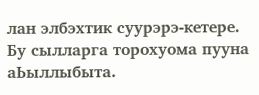лан элбэхтик суурэрэ-кетере. Бу сылларга торохуома пууна
аЬыллыбыта.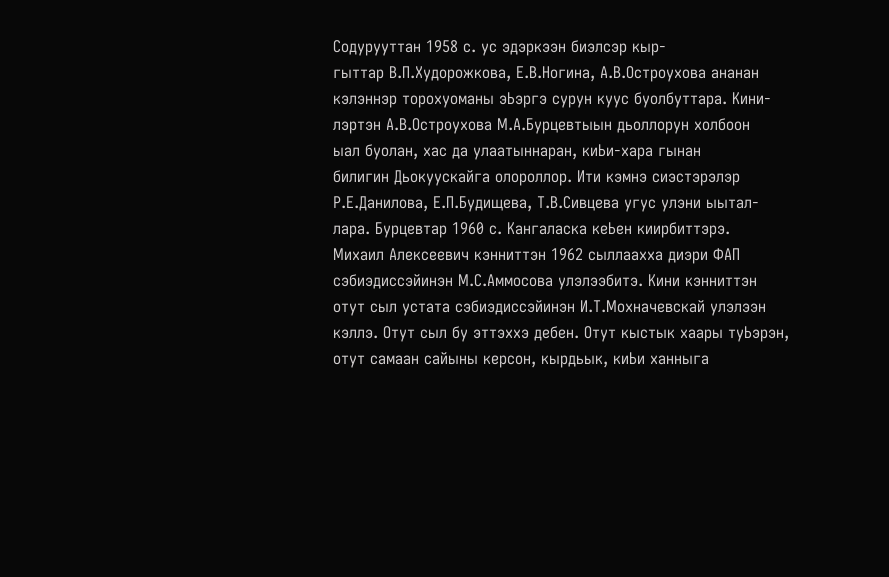Содурууттан 1958 с. ус эдэркээн биэлсэр кыр-
гыттар В.П.Худорожкова, Е.В.Ногина, А.В.Остроухова ананан
кэлэннэр торохуоманы эЬэргэ сурун куус буолбуттара. Кини-
лэртэн А.В.Остроухова М.А.Бурцевтыын дьоллорун холбоон
ыал буолан, хас да улаатыннаран, киЬи-хара гынан
билигин Дьокуускайга олороллор. Ити кэмнэ сиэстэрэлэр
Р.Е.Данилова, Е.П.Будищева, Т.В.Сивцева угус улэни ыытал-
лара. Бурцевтар 1960 с. Кангаласка кеЬен киирбиттэрэ.
Михаил Алексеевич кэнниттэн 1962 сыллаахха диэри ФАП
сэбиэдиссэйинэн М.С.Аммосова улэлээбитэ. Кини кэнниттэн
отут сыл устата сэбиэдиссэйинэн И.Т.Мохначевскай улэлээн
кэллэ. Отут сыл бу эттэххэ дебен. Отут кыстык хаары туЬэрэн,
отут самаан сайыны керсон, кырдьык, киЬи ханныга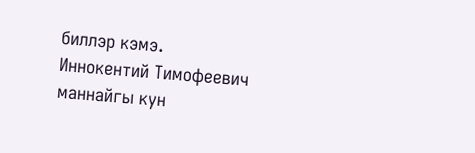биллэр кэмэ. Иннокентий Тимофеевич маннайгы кун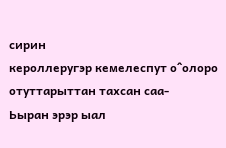сирин
кероллеругэр кемелеспут о^олоро отуттарыттан тахсан саа-
Ьыран эрэр ыал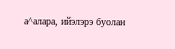а^алара, ийэлэрэ буолан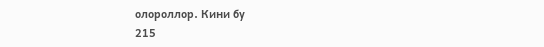олороллор. Кини бу
215